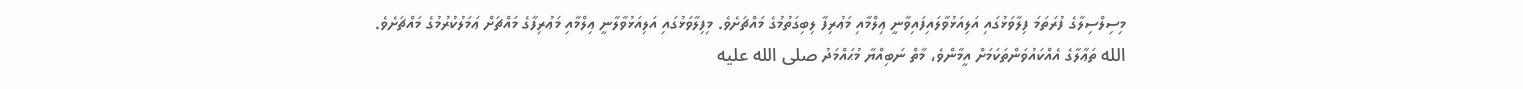މިސިލްސިލާގެ ފުރަތަމަ ފިލާވަޅުގައި އަލިއަޅުވާލައިފައިވާނީ ޢިލްމާއި މަޢުރިފާ ލިބިގަތުމުގެ މައްޗަށެވެ. މިފިލާވަޅުގައި އަލިއަޅުވާލާނީ ޢިލްމާއި މަޢުރިފާގެ މައްޗަށް ޢަމަލުކުރުމުގެ މައްޗަށެވެ.
الله ތަޢާލާގެ އެއްކައުވަންތަކަމަށް އީމާންވެ، މާތް ނަބިއްޔާ މުޙައްމަދު صلى الله عليه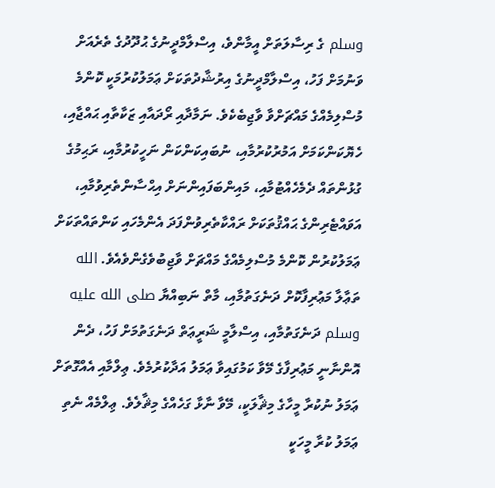وسلم ގެ ރިސާލަތަށް އީމާންވެ، އިސްލާމްދީނުގެ ޙުދޫދުގެ ތެރެއަށް ވަނުމަށް ފަހު، އިސްލާމްދީނުގެ އިރުޝާދުތަކަށް ޢަމަލުކުރުމަކީ ކޮންމެ މުސްލިމެއްގެ މައްޗަށްވާ ވާޖިބެކެވެ. ނަމާދާއި ރޯދައާއި ޒަކާތާއި ޙައްޖާއި، ހެޔޮކަންކަމަށް އަމުރުކުރުމާއި، ނުބައިކަންކަން ނަހީކުރުމާއި، ރަޙިމުގެ ގުޅުންތައް ދެމެހެއްޓުމާއި، މައިންބަފައިންނަށް އިޙްސާންތެރިވުމާއި، އަވައްޓެރިންގެ ޙައްޤުތަކަށް ރައްކާތެރިވުންފަދަ އެންމެހައި ކަންތައްތަކަށް ޢަމަލުކުރުން ކޮންމެ މުސްލިމެއްގެ މައްޗަށް ވާޖިބުވެގެންވެއެވެ. الله ތަޢާލާ މަޢުރިފާކޮށް ދަނެގަތުމާއި، މާތް ނަބިއްޔާ صلى الله عليه وسلم ދަނެގަތުމާއި، އިސްލާމީ ޝަރީޢަތް ދަނެގަތުމަށް ފަހު، ދެން އޮންނާނީ މަޢުރިފާގެ މޭވާ ކަމުގައިވާ ޢަމަލު އަދާކުރުމެވެ. ޢިލްމާއި އެއްގޮތަށް ޢަމަލު ނުކުރާ މީހާގެ މިޘާލަކީ، މޭވާ ނާޅާ ގަހެއްގެ މިޘާލެވެ. ޢިލްމެއް ނެތި ޢަމަލު ކުރާ މީހަކީ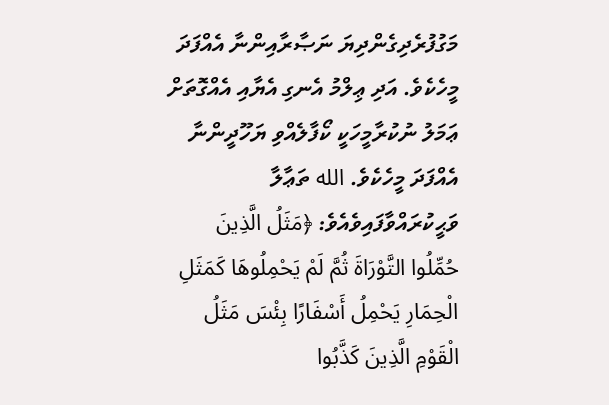މަގުފުރެދިގެންދިޔަ ނަޞާރާއިންނާ އެއްފަދަ މީހެކެވެ. އަދި ޢިލްމު އެނގި އެޔާއި އެއްގޮތަށް ޢަމަލު ނުކުރާމީހަކީ ކޯފާލެއްވި ޔަހޫދީންނާ އެއްފަދަ މީހެކެވެ. الله ތަޢާލާ ވަޙީކުރައްވާފައިވެއެވެ: ﴿مَثَلُ الَّذِينَ حُمِّلُوا التَّوْرَاةَ ثُمَّ لَمْ يَحْمِلُوهَا كَمَثَلِ الْحِمَارِ يَحْمِلُ أَسْفَارًا بِئْسَ مَثَلُ الْقَوْمِ الَّذِينَ كَذَّبُوا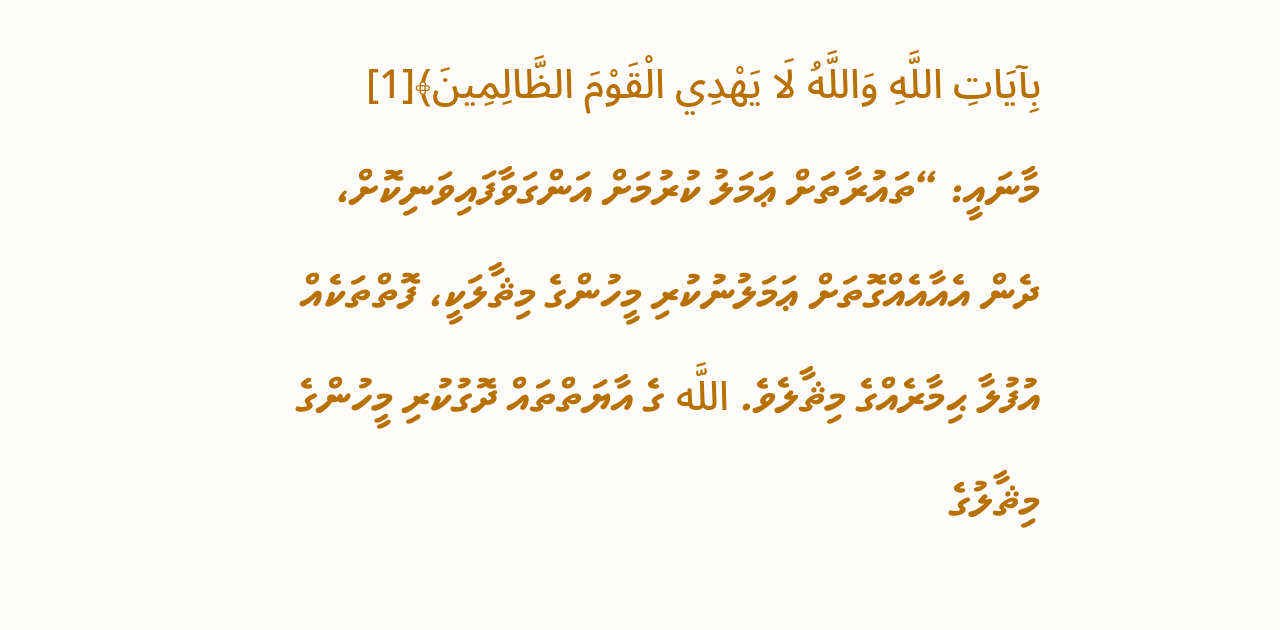بِآيَاتِ اللَّهِ وَاللَّهُ لَا يَهْدِي الْقَوْمَ الظَّالِمِينَ﴾[1]
މާނައީ: “ތައުރާތަށް ޢަމަލު ކުރުމަށް އަންގަވާފައިވަނިކޮށް، ދެން އެއާއެއްގޮތަށް ޢަމަލުނުކުރި މީހުންގެ މިޘާލަކީ، ފޮތްތަކެއް އުފުލާ ޙިމާރެއްގެ މިޘާލެވެ. اللَّه ގެ އާޔަތްތައް ދޮގުކުރި މީހުންގެ މިޘާލުގެ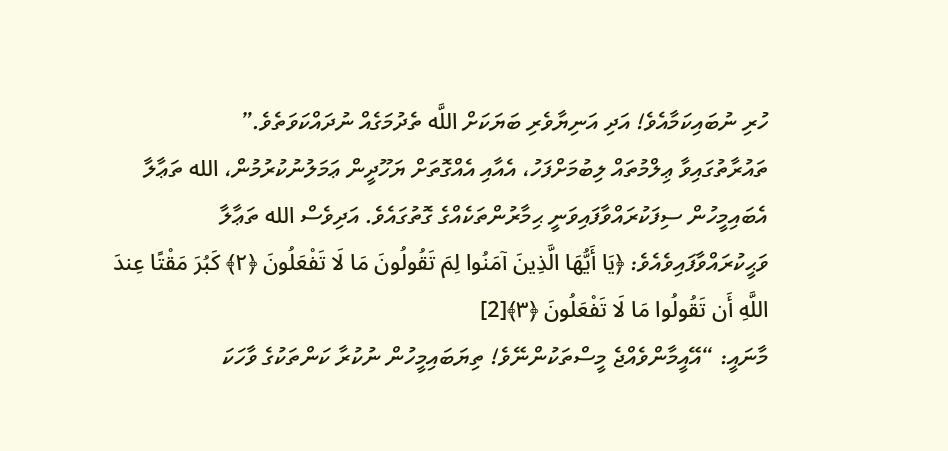ހުރި ނުބައިކަމާއެވެ! އަދި އަނިޔާވެރި ބަޔަކަށް اللَّه ތެދުމަގެއް ނުދައްކަވަތެވެ.”
ތައުރާތުގައިވާ ޢިލްމުތައް ލިބުމަށްފަހު، އެއާއި އެއްގޮތަށް ޔަހޫދީން ޢަމަލުނުކުރުމުން، الله ތަޢާލާ އެބައިމީހުން ސިފަކުރައްވާފައިވަނީ ޙިމާރުންތަކެއްގެ ގޮތުގައެވެ. އަދިވެސް الله ތަޢާލާ ވަޙީކުރައްވާފައިވެއެވެ: ﴿يَا أَيُّهَا الَّذِينَ آمَنُوا لِمَ تَقُولُونَ مَا لَا تَفْعَلُونَ ﴿٢﴾ كَبُرَ مَقْتًا عِندَ اللَّهِ أَن تَقُولُوا مَا لَا تَفْعَلُونَ ﴿٣﴾[2]
މާނައީ: “އޭއީމާންވެއްޖެ މީސްތަކުންނޭވެ! ތިޔަބައިމީހުން ނުކުރާ ކަންތަކުގެ ވާހަކަ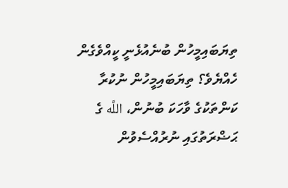ތިޔަބައިމީހުން ބުނެއުޅެނީ ކީއްވެގެން ހެއްޔެވެ؟ ތިޔަބައިމީހުން ނުކުރާ ކަންތަކުގެ ވާހަކަ ބުނުން، اللَّه ގެ ޙަޟްރަތުގައި ނުރުއްސެވުން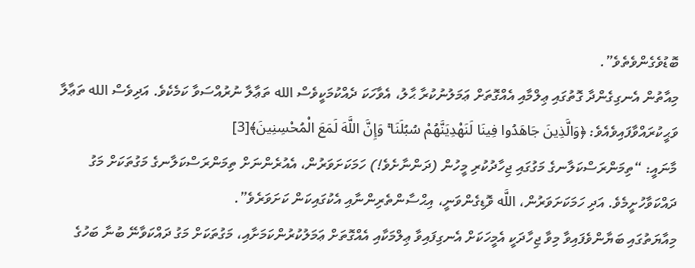ބޮޑުވެގެންވެތެވެ”.
މިއާތުން އެނގިގެންދާ ގޮތުގައި ޢިލްމާއި އެއްގޮތަށް ޢަމަލުނުކުރާ ޙާލު، އެވާހަކަ ދެއްކުމަކީވެސް الله ތަޢާލާ ނުރުއްސަވާ ކަމެކެވެ. އަދިވެސް الله ތަޢާލާ ވަޙީކުރައްވާފައިވެއެވެ: ﴿وَالَّذِينَ جَاهَدُوا فِينَا لَنَهْدِيَنَّهُمْ سُبُلَنَا ۚ وَإِنَّ اللَّهَ لَمَعَ الْمُحْسِنِينَ﴾[3]
މާނައީ: “ތިމަންރަސްކަލާނގެ މަގުގައި ޖިހާދުކުރި މީހުން (ދަންނާށެވެ!) ހަމަކަށަވަރުން، އެއުރެންނަށް ތިމަންރަސްކަލާނގެ މަގުތަކަށް މަގު ދައްކަވާހުށީމެވެ. އަދި ހަމަކަށަވަރުން، اللَّه ވޮޑިގެންވަނީ، އިޙްސާންތެރިންނާއި އެކުގައިކަން ކަށަވަރެވެ”.
މިއާޔަތުގައި ބަޔާންވެފައިވާ މިވާ ޖިހާދަކީ އެމީހަކަށް އެނގިފައިވާ ޢިލްމަކާއި އެއްގޮތަށް ޢަމަލުކުރުންކަމަށާއި، މަގުތަކަށް މަގު ދައްކަވާނޭ ބުނާ ބަހުގެ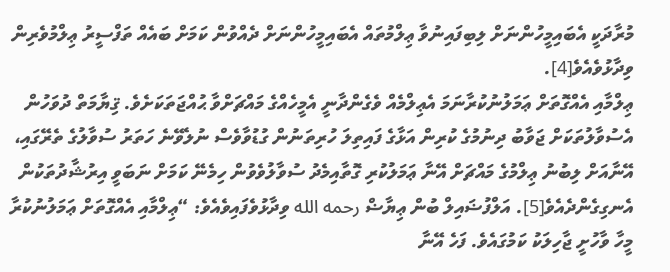މުރާދަކީ އެބައިމީހުންނަށް ލިބިފައިނުވާ ޢިލްމުތައް އެބައިމީހުންނަށް ދެއްވުން ކަމަށް ބައެއް ތަފްސީރު ޢިލްމުވެރިން ވިދާޅުވެއެވެ[4].
ޢިލްމާއި އެއްގޮތަށް ޢަމަލުނުކުރާނަމަ އެޢިލްމެއް ވެގެންދާނީ އެމީހެއްގެ މައްޗަށްވާ ޙުއްޖަތަކަށެވެ. ޤިޔާމަތް ދުވަހުން އެސުވާލުތަކަށް ޖަވާބު ދިނުމުގެ ކުރިން އަޅާގެ ފައިތިލަ ހުރިތަނުން ގުޑުވާވެސް ނުލެވޭނެ ހަތަރު ސުވާލުގެ ތެރޭގައި، އޭނާއަށް ލިބުނު ޢިލްމުގެ މައްޗަށް އޭނާ ޢަމަލުކުރި ގޮތާއިމެދު ސުވާލުވެވުން ހިމެނޭ ކަމަށް ނަބަވީ އިރުޝާދުތަކުން އެނގިގެންދެއެވެ[5]. އަލްފުޟައިލް ބުން ޢިޔާޟް رحمه الله ވިދާޅުވެފައިވެއެވެ: “ޢިލްމާއި އެއްގޮތަށް ޢަމަލުނުކުރާ މީހާ ވާހުށީ ޖާހިލަކު ކަމުގައެވެ. ފަހެ އޭނާ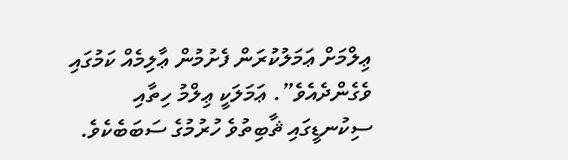ޢިލްމަށް ޢަމަލުކުރަން ފެށުމުން ޢާލިމެއް ކަމުގައި ވެގެންދެއެވެ”. ޢަމަލަކީ ޢިލްމު ހިތާއި ސިކުނޑީގައި ޘާބިތުވެ ހުރުމުގެ ސަބަބެކެވެ.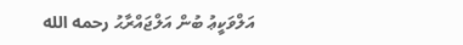އަލްވަކީޢު ބުން އަލްޖައްރާޙު رحمه الله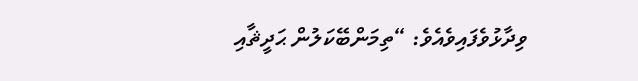ވިދާޅުވެފައިވެއެވެ: “ތިމަންބޭކަލުން ޙަދީޘާއި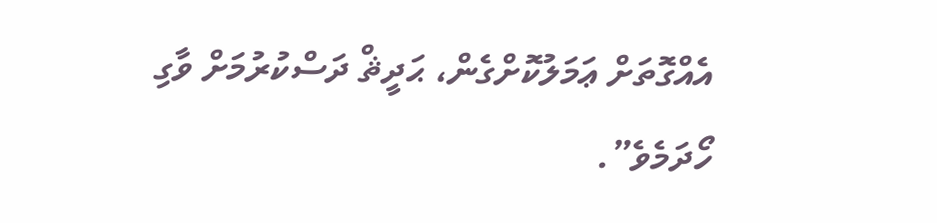އެއްގޮތަށް ޢަމަލުކޮށްގެން، ޙަދީޘް ދަސްކުރުމަށް ވާގި ހޯދަމެވެ”.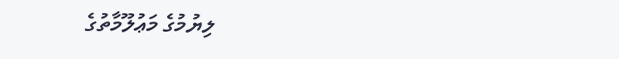ލިޔުމުގެ މަޢުލޫމާތުގެ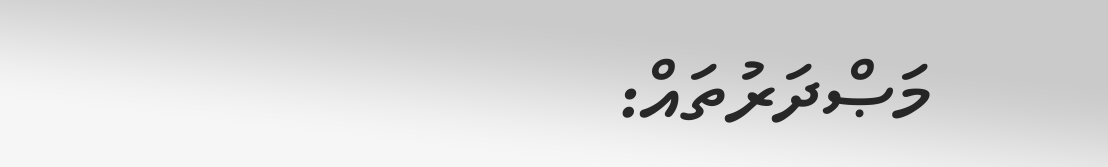މަޞްދަރުތައް: